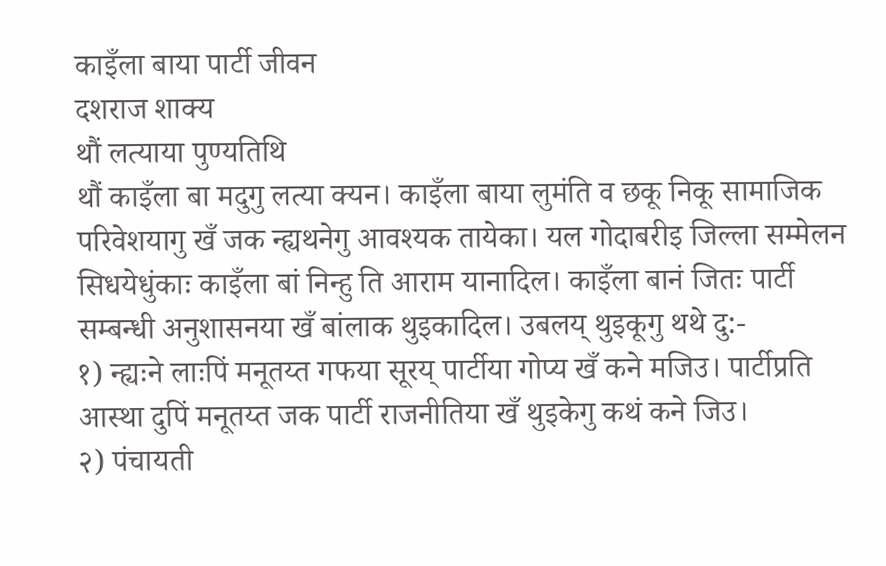काइँला बाया पार्टी जीवन
दशराज शाक्य
थौं लत्याया पुण्यतिथि
थौं काइँला बा मदुगु लत्या क्यन। काइँला बाया लुमंति व छकू निकू सामाजिक परिवेशयागु खँ जक न्ह्यथनेगु आवश्यक तायेका। यल गोदाबरीइ जिल्ला सम्मेलन सिधयेधुंकाः काइँला बां निन्हु ति आराम यानादिल। काइँला बानं जितः पार्टी सम्बन्धी अनुशासनया खँ बांलाक थुइकादिल। उबलय् थुइकूगु थथे दु:-
१) न्ह्यःने लाःपिं मनूतय्त गफया सूरय् पार्टीया गोप्य खँ कने मजिउ। पार्टीप्रति आस्था दुपिं मनूतय्त जक पार्टी राजनीतिया खँ थुइकेगु कथं कने जिउ।
२) पंचायती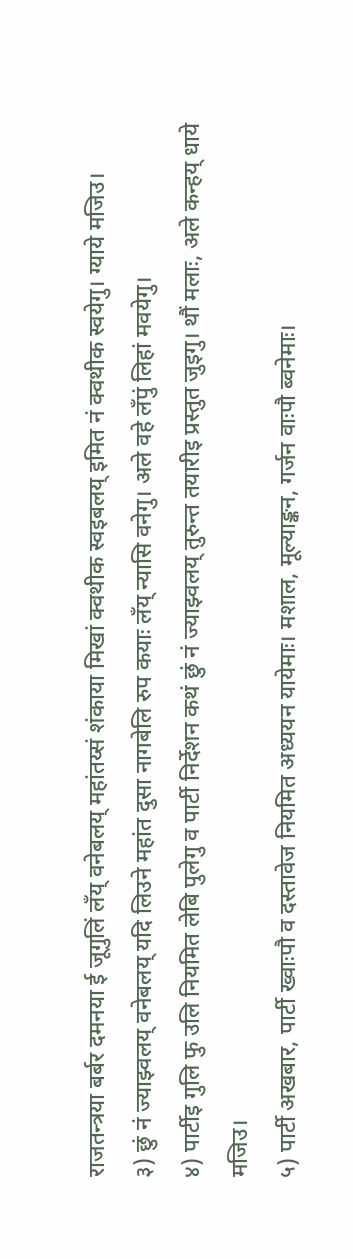राजतन्त्रया बर्बर दमनया ई जूगुलिं लँय् वनेबलय् महांतय्सं शंकाया मिखां क्वथीक स्वइबलय् इमित नं क्वथीक स्वयेगु। ग्याये मजिउ।
३) छुं नं ज्याझ्वलय् वनेबलय् यदि लिउने महांत दुसा नागबेलि रुप कयाः लँय् न्यासि वनेगु। अले वहे लँपुं लिहां मवयेगु।
४) पार्टीइ गुलि फु उलि नियमित लेबि पुलेगु व पार्टी निर्देशन कथं छुं नं ज्याझ्वलय् तुरुन्त तयारीइ प्रस्तुत जुइगु। थौं मलाः, अले कन्हय् धाये मजिउ।
५) पार्टी अखबार, पार्टी ख्वाःपौ व दस्तावेज नियमित अध्ययन यायेमाः। मशाल, मूल्याङ्कन, गर्जन वाःपौ ब्वनेमाः।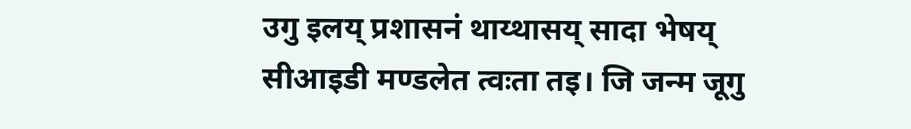उगु इलय् प्रशासनं थाय्थासय् सादा भेषय् सीआइडी मण्डलेत त्वःता तइ। जि जन्म जूगु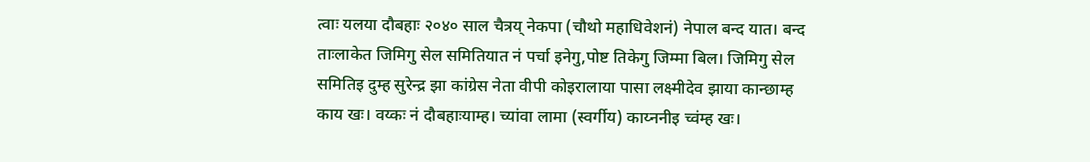त्वाः यलया दौबहाः २०४० साल चैत्रय् नेकपा (चौथो महाधिवेशनं) नेपाल बन्द यात। बन्द ताःलाकेत जिमिगु सेल समितियात नं पर्चा इनेगु,पोष्ट तिकेगु जिम्मा बिल। जिमिगु सेल समितिइ दुम्ह सुरेन्द्र झा कांग्रेस नेता वीपी कोइरालाया पासा लक्ष्मीदेव झाया कान्छाम्ह काय खः। वय्कः नं दौबहाःयाम्ह। च्यांवा लामा (स्वर्गीय) काय्ननीइ च्वंम्ह खः।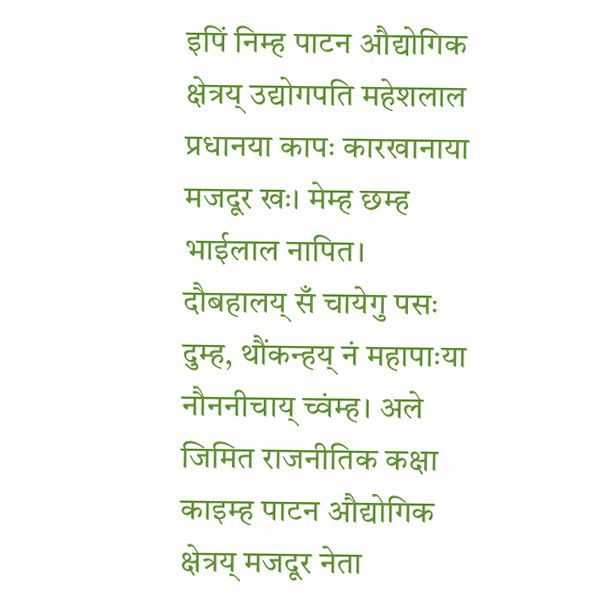इपिं निम्ह पाटन औद्योगिक क्षेत्रय् उद्योगपति महेशलाल प्रधानया कापः कारखानाया मजदूर खः। मेम्ह छम्ह भाईलाल नापित। दौबहालय् सँ चायेगु पसः दुम्ह, थौंकन्हय् नं महापाःया नौननीचाय् च्वंम्ह। अले जिमित राजनीतिक कक्षा काइम्ह पाटन औद्योगिक क्षेत्रय् मजदूर नेता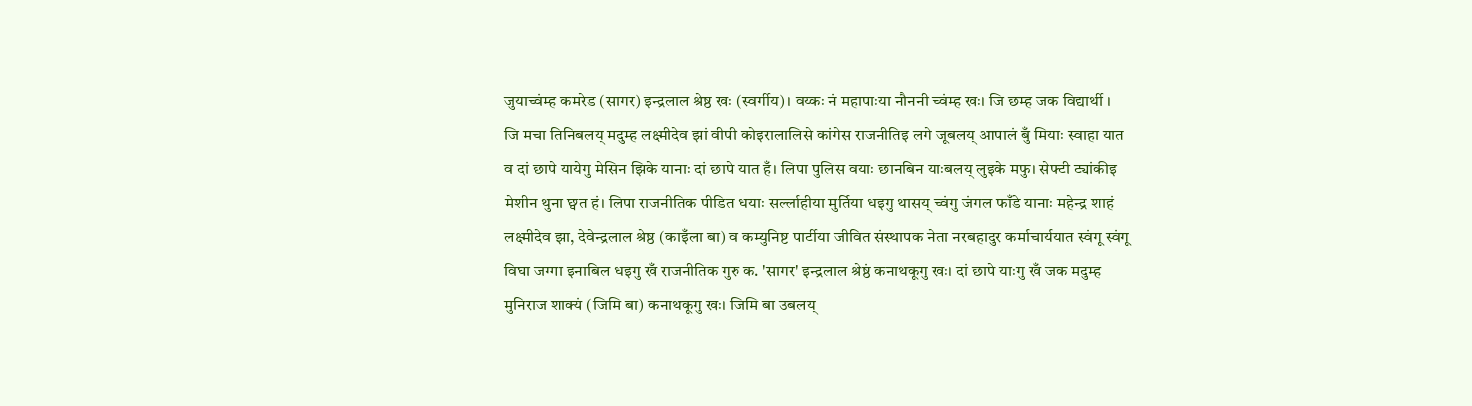जुयाच्वंम्ह कमरेड (सागर) इन्द्रलाल श्रेष्ठ खः (स्वर्गीय)। वय्कः नं महापाःया नौननी च्वंम्ह खः। जि छम्ह जक विद्यार्थी ।
जि मचा तिनिबलय् मदुम्ह लक्ष्मीदेव झां वीपी कोइरालालिसे कांगेस राजनीतिइ लगे जूबलय् आपालं बुँ मियाः स्वाहा यात व दां छापे यायेगु मेसिन झिके यानाः दां छापे यात हँ। लिपा पुलिस वयाः छानबिन याःबलय् लुइके मफु। सेफ्टी ट्यांकीइ मेशीन थुना छ्वत हं। लिपा राजनीतिक पीडित धयाः सर्ल्लाहीया मुर्तिया धइगु थासय् च्वंगु जंगल फाँडे यानाः महेन्द्र शाहं लक्ष्मीदेव झा, देवेन्द्रलाल श्रेष्ठ (काइँला बा) व कम्युनिष्ट पार्टीया जीवित संस्थापक नेता नरबहादुर कर्माचार्ययात स्वंगू स्वंगू विघा जग्गा इनाबिल धइगु खँ राजनीतिक गुरु क. 'सागर' इन्द्रलाल श्रेष्ठं कनाथकूगु खः। दां छापे याःगु खँ जक मदुम्ह मुनिराज शाक्यं (जिमि बा) कनाथकूगु खः। जिमि बा उबलय्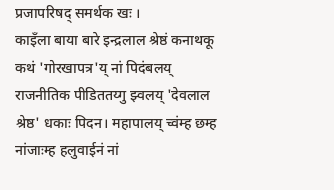प्रजापरिषद् समर्थक खः ।
काइँला बाया बारे इन्द्रलाल श्रेष्ठं कनाथकू कथं 'गोरखापत्र'य् नां पिदंबलय् राजनीतिक पीडिततय्गु झ्वलय् 'देवलाल श्रेष्ठ' धकाः पिदन। महापालय् च्वंम्ह छम्ह नांजाःम्ह हलुवाईनं नां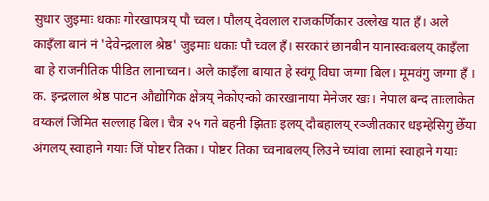सुधार जुइमाः धकाः गोरखापत्रय् पौ च्वल। पौलय् देवलाल राजकर्णिकार उल्लेख यात हँ। अले काइँला बानं नं 'देवेन्द्रलाल श्रेष्ठ' जुइमाः धकाः पौ च्वल हँ। सरकारं छानबीन यानास्वःबलय् काइँला बा हे राजनीतिक पीडित लानाच्वन। अले काइँला बायात हे स्वंगू विघा जग्गा बिल। मूमवंगु जग्गा हँ ।
क. इन्द्रलाल श्रेष्ठ पाटन औद्योगिक क्षेत्रय् नेकोएन्को कारखानाया मेनेजर खः। नेपाल बन्द ताःलाकेत वय्कलं जिमित सल्लाह बिल। चैत्र २५ गते बहनी झिताः इलय् दौबहालय् रञ्जीतकार धइम्हेसिगु छेँया अंगलय् स्वाहाने गयाः जिं पोष्टर तिका। पोष्टर तिका च्वनाबलय् लिउने च्यांवा लामां स्वाहाने गयाः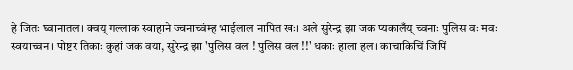हे जितः घ्वानातल। क्वय् गल्लाक स्वाहाने ज्वनाच्वंम्ह भाईलाल नापित खः। अले सुरेन्द्र झा जक प्यकालँय् च्वनाः पुलिस वः मवः स्वयाच्वन। पोष्टर तिकाः कुहां जक वया, सुरेन्द्र झा 'पुलिस वल ! पुलिस वल !!' धकाः हाला हल। काचाकिचिं जिपिं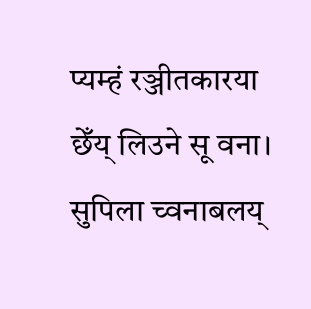प्यम्हं रञ्जीतकारया छेँय् लिउने सू वना। सुपिला च्वनाबलय्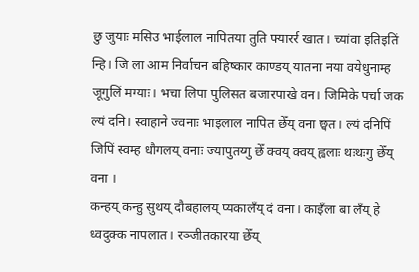छु जुयाः मसिउ भाईलाल नापितया तुति फ्यारर्र खात। च्यांवा इतिइतिं न्हि। जि ला आम निर्वाचन बहिष्कार काण्डय् यातना नया वयेधुनाम्ह जूगुलिं मग्याः। भचा लिपा पुलिसत बजारपाखे वन। जिमिके पर्चा जक ल्यं दनि। स्वाहाने ज्वनाः भाइलाल नापित छेँय् वना छ्वत। ल्यं दनिपिं जिपिं स्वम्ह धौगलय् वनाः ज्यापुतय्गु छेँ क्वय् क्वय् ह्वलाः थःथःगु छेँय् वना ।
कन्हय् कन्हु सुथय् दौबहालय् प्यकालँय् दं वना। काइँला बा लँय् हे ध्वदुक्क नापलात। रञ्जीतकारया छेँय्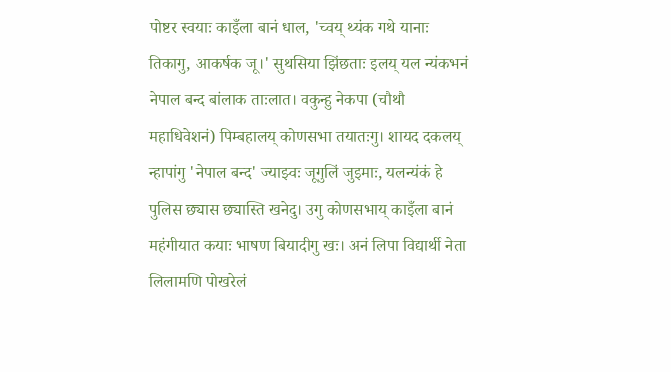पोष्टर स्वयाः काइँला बानं धाल, 'च्वय् थ्यंक गथे यानाः तिकागु, आकर्षक जू।' सुथसिया झिंछताः इलय् यल न्यंकभनं नेपाल बन्द बांलाक ताःलात। वकुन्हु नेकपा (चौथौ महाधिवेशनं) पिम्बहालय् कोणसभा तयातःगु। शायद दकलय् न्हापांगु 'नेपाल बन्द' ज्याझ्वः जूगुलिं जुइमाः, यलन्यंकं हे पुलिस छ्यास छ्यास्ति खनेदु। उगु कोणसभाय् काइँला बानं महंगीयात कयाः भाषण बियादीगु खः। अनं लिपा विद्यार्थी नेता लिलामणि पोखरेलं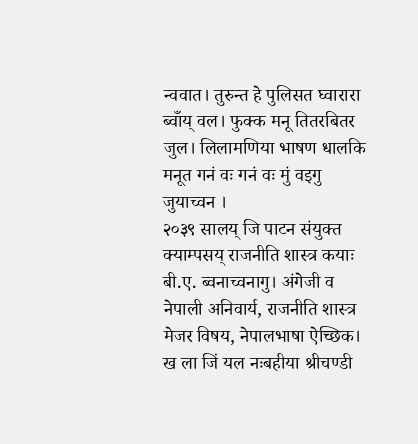न्ववात। तुरुन्त हे पुलिसत घ्वारारा ब्वाँय् वल। फुक्क मनू तितरबितर जुल। लिलामणिया भाषण धालकि मनूत गनं वः गनं वः मुं वइगु जुयाच्वन ।
२०३९ सालय् जि पाटन संयुक्त क्याम्पसय् राजनीति शास्त्र कयाः बी.ए. ब्वनाच्वनागु। अंगेजी व नेपाली अनिवार्य, राजनीति शास्त्र मेजर विषय, नेपालभाषा ऐच्छिक। ख ला जिं यल नःबहीया श्रीचण्डी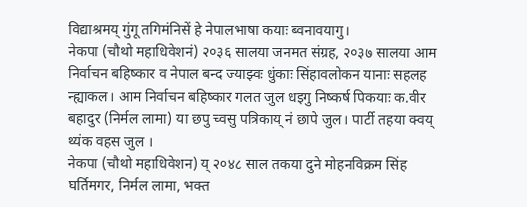विद्याश्रमय् गुंगू तगिमंनिसें हे नेपालभाषा कयाः ब्वनावयागु।
नेकपा (चौथो महाधिवेशनं) २०३६ सालया जनमत संग्रह, २०३७ सालया आम निर्वाचन बहिष्कार व नेपाल बन्द ज्याझ्वः धुंकाः सिंहावलोकन यानाः सहलह न्ह्याकल। आम निर्वाचन बहिष्कार गलत जुल धइगु निष्कर्ष पिकयाः क.वीर बहादुर (निर्मल लामा) या छपु च्वसु पत्रिकाय् नं छापे जुल। पार्टी तहया क्वय् थ्यंक वहस जुल ।
नेकपा (चौथो महाधिवेशन) य् २०४८ साल तकया दुने मोहनविक्रम सिंह घर्तिमगर, निर्मल लामा, भक्त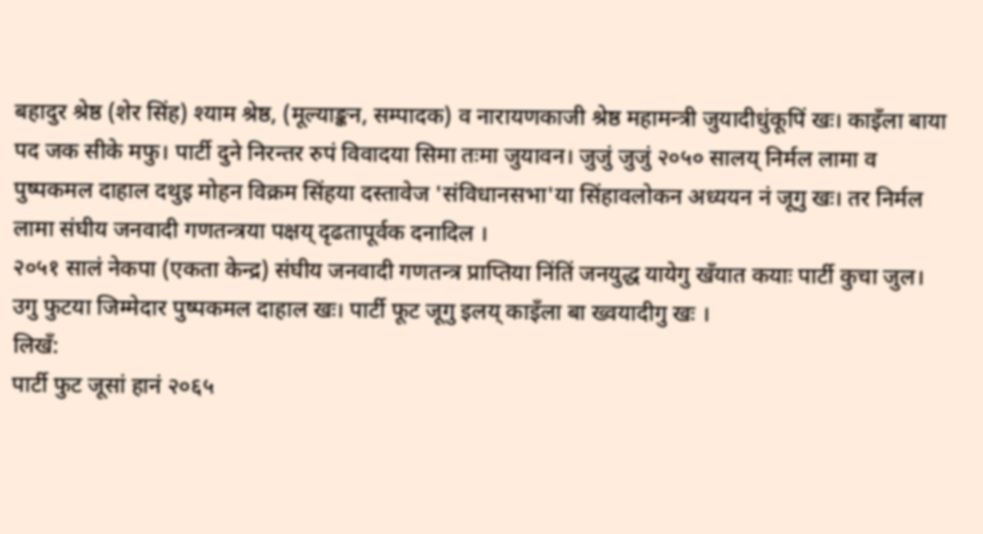बहादुर श्रेष्ठ (शेर सिंह) श्याम श्रेष्ठ, (मूल्याङ्कन, सम्पादक) व नारायणकाजी श्रेष्ठ महामन्त्री जुयादीधुंकूपिं खः। काइँला बाया पद जक सीके मफु। पार्टी दुने निरन्तर रुपं विवादया सिमा तःमा जुयावन। जुजुं जुजुं २०५० सालय् निर्मल लामा व पुष्पकमल दाहाल दथुइ मोहन विक्रम सिंहया दस्तावेज 'संविधानसभा'या सिंहावलोकन अध्ययन नं जूगु खः। तर निर्मल लामा संघीय जनवादी गणतन्त्रया पक्षय् दृढतापूर्वक दनादिल ।
२०५१ सालं नेकपा (एकता केन्द्र) संघीय जनवादी गणतन्त्र प्राप्तिया निंतिं जनयुद्ध यायेगु खँयात कयाः पार्टी कुचा जुल। उगु फुटया जिम्मेदार पुष्पकमल दाहाल खः। पार्टी फूट जूगु इलय् काइँला बा ख्वयादीगु खः ।
लिखँ:
पार्टी फुट जूसां हानं २०६५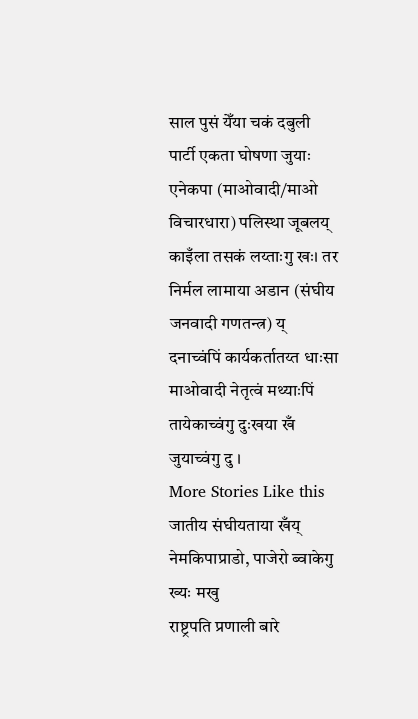साल पुसं येँया चकं दबुली पार्टी एकता घोषणा जुयाः एनेकपा (माओवादी/माओ विचारधारा) पलिस्था जूबलय् काइँला तसकं लय्ताःगु खः। तर निर्मल लामाया अडान (संघीय जनवादी गणतन्त्र) य् दनाच्वंपिं कार्यकर्तातय्त धाःसा माओवादी नेतृत्वं मथ्याःपिं तायेकाच्वंगु दुःखया खँ जुयाच्वंगु दु ।
More Stories Like this
जातीय संघीयताया खँय् नेमकिपाप्राडो, पाजेरो ब्वाकेगु ख्यः मखु
राष्ट्रपति प्रणाली बारे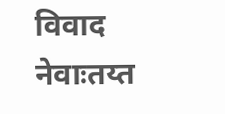विवाद
नेवाःतय्त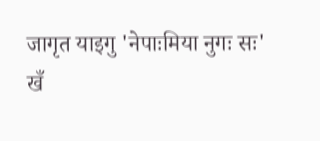जागृत याइगु 'नेपाःमिया नुगः सः'
खँ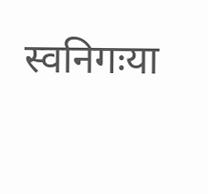स्वनिगःया